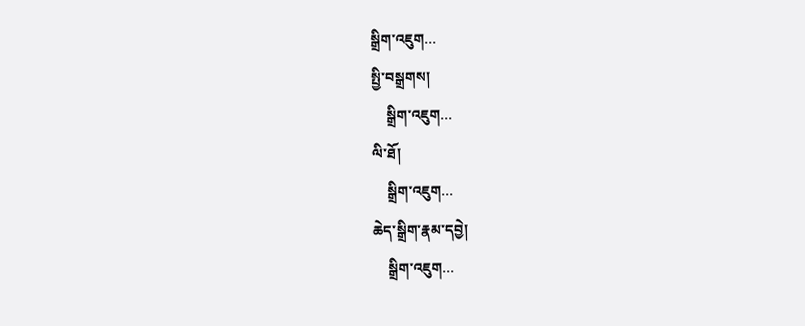སྒྲིག་འཇུག...
སྤྱི་བསྒྲགས།
    སྒྲིག་འཇུག...
ལི་ཐོ།
    སྒྲིག་འཇུག...
ཆེད་སྒྲིག་རྣམ་དབྱེ།
    སྒྲིག་འཇུག...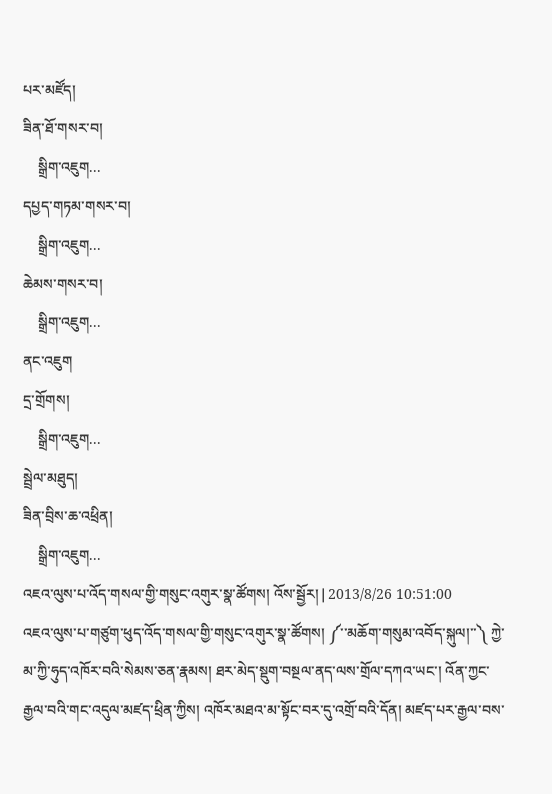པར་མཛོད།
ཟིན་ཐོ་གསར་བ།
    སྒྲིག་འཇུག...
དཔྱད་གཏམ་གསར་བ།
    སྒྲིག་འཇུག...
ཆེམས་གསར་བ།
    སྒྲིག་འཇུག...
ནང་འཇུག
དྲ་གྲོགས།
    སྒྲིག་འཇུག...
སྦྲེལ་མཐུད།
ཟིན་བྲིས་ཆ་འཕྲིན།
    སྒྲིག་འཇུག...
འཇའ་ལུས་པ་འོད་གསལ་གྱི་གསུང་འགུར་སྣ་ཚོགས། འོས་སྦྱོར། | 2013/8/26 10:51:00
འཇའ་ལུས་པ་གཙུག་ཕུད་འོད་གསལ་གྱི་གསུང་འགུར་སྣ་ཚོགས། ༼་་མཆོག་གསུམ་འབོད་སྐུལ།་་༽ ཀྱེ་མ་ཀྱི་ཧུད་འཁོར་བའི་སེམས་ཅན་རྣམས། ཐར་མེད་སྡུག་བསྔལ་ནད་ལས་གྲོལ་དཀའ་ཡང་། འོན་ཀྱང་རྒྱལ་བའི་གང་འདུལ་མཛད་ཕྲིན་ཀྱིས། འཁོར་མཐའ་མ་སྟོང་བར་དུ་འགྲོ་བའི་དོན། མཛད་པར་རྒྱལ་བས་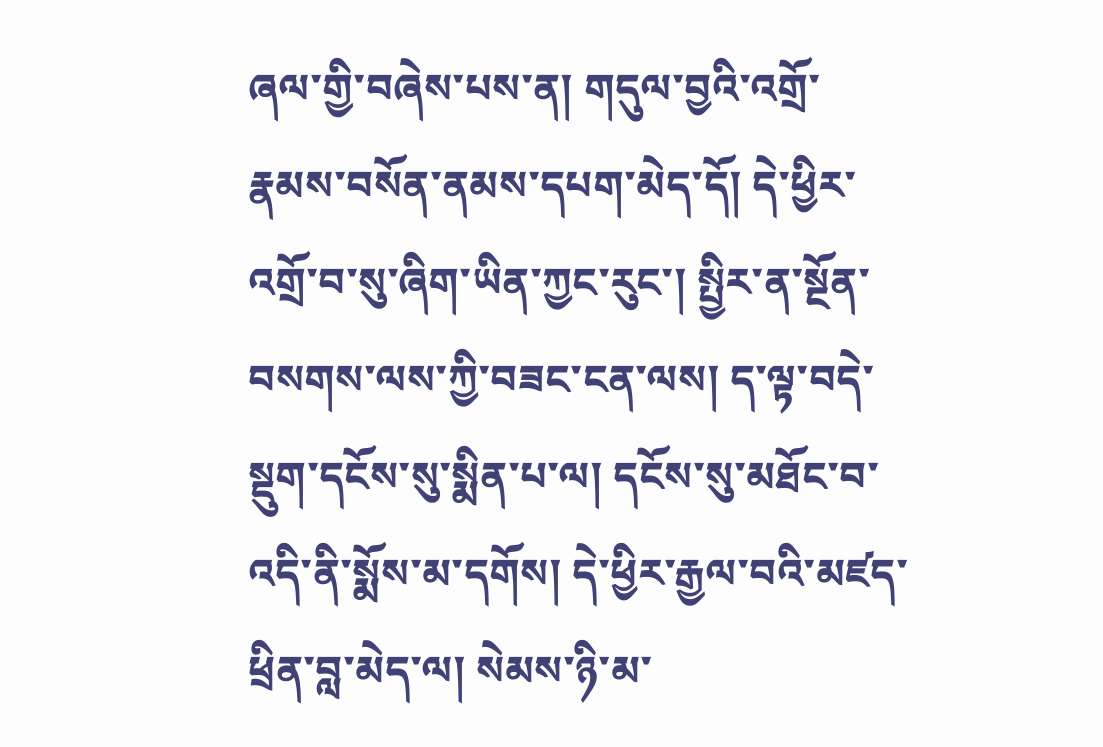ཞལ་གྱི་བཞེས་པས་ན། གདུལ་བྱའི་འགྲོ་རྣམས་བསོན་ནམས་དཔག་མེད་དོ། དེ་ཕྱིར་འགྲོ་བ་སུ་ཞིག་ཡིན་ཀྱང་རུང་། སྤྱིར་ན་སྔོན་བསགས་ལས་ཀྱི་བཟང་ངན་ལས། ད་ལྟ་བདེ་སྡུག་དངོས་སུ་སྨིན་པ་ལ། དངོས་སུ་མཐོང་བ་འདི་ནི་སྨོས་མ་དགོས། དེ་ཕྱིར་རྒྱལ་བའི་མཛད་ཕྲིན་བླ་མེད་ལ། སེམས་ཉི་མ་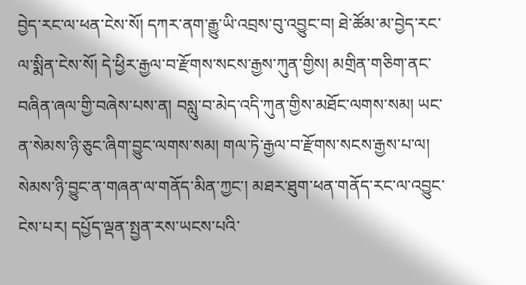བྱེད་རང་ལ་ཕན་ངེས་སོ། དཀར་ནག་རྒྱུ་ཡི་འབྲས་བུ་འབྱུང་བ། ཐེ་ཚོམ་མ་བྱེད་རང་ལ་སྨིན་ངེས་སོ། དེ་ཕྱིར་རྒྱལ་བ་རྫོགས་སངས་རྒྱས་ཀུན་གྱིས། མགྲིན་གཅིག་ནང་བཞིན་ཞལ་གྱི་བཞེས་པས་ན། བསླུ་བ་མེད་འདི་ཀུན་གྱིས་མཐོང་ལགས་སམ། ཡང་ན་སེམས་ཉི་ཅུང་ཞིག་བྱུང་ལགས་སམ། གལ་ཏེ་རྒྱལ་བ་རྫོགས་སངས་རྒྱས་པ་ལ། སེམས་ཉི་བྱུང་ན་གཞན་ལ་གནོད་མིན་ཀྱང་། མཐར་ཐུག་ཕན་གནོད་རང་ལ་འབྱུང་ངེས་པར། དཔྱོད་ལྡན་སྤྱན་རས་ཡངས་པའི་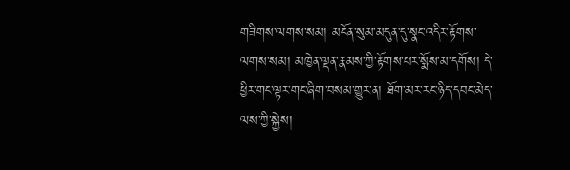གཟིགས་ལགས་སམ། མངོན་སུམ་མདུན་དུ་སྣང་འདིར་རྟོགས་ལགས་སམ། མཁྱེན་ལྡན་རྣམས་ཀྱི་རྟོགས་པར་སྨོས་མ་དགོས། དེ་ཕྱིར་གང་ལྟར་གང་ཞིག་བསམ་གྱུར་ན། ཐོག་མར་རང་ཉིད་དབང་མེད་ལས་ཀྱི་སྐྱེས།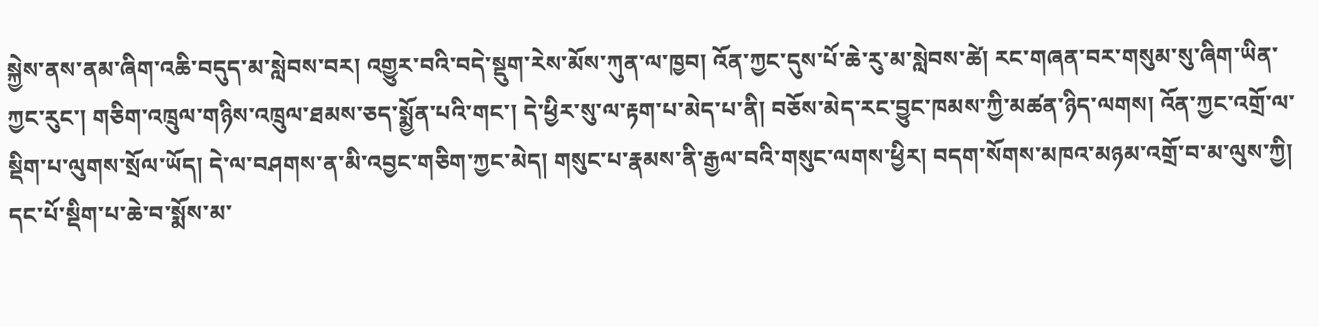སྐྱེས་ནས་ནམ་ཞིག་འཆི་བདུད་མ་སླེབས་བར། འགྱུར་བའི་བདེ་སྡུག་རེས་མོས་ཀུན་ལ་ཁྱབ། འོན་ཀྱང་དུས་པོ་ཆེ་རུ་མ་སླེབས་ཚེ། རང་གཞན་བར་གསུམ་སུ་ཞིག་ཡིན་ཀྱང་རུང་། གཅིག་འཁྲུལ་གཉིས་འཁྲུལ་ཐམས་ཅད་སྨྱོན་པའི་གང་། དེ་ཕྱིར་སུ་ལ་རྟག་པ་མེད་པ་ནི། བཅོས་མེད་རང་བྱུང་ཁམས་ཀྱི་མཚན་ཉིད་ལགས། འོན་ཀྱང་འགྲོ་ལ་སྡིག་པ་ལུགས་སྲོལ་ཡོད། དེ་ལ་བཤགས་ན་མི་འབྱང་གཅིག་ཀྱང་མེད། གསུང་པ་རྣམས་ནི་རྒྱལ་བའི་གསུང་ལགས་ཕྱིར། བདག་སོགས་མཁའ་མཉམ་འགྲོ་བ་མ་ལུས་ཀྱི། དང་པོ་སྡིག་པ་ཆེ་བ་སྨོས་མ་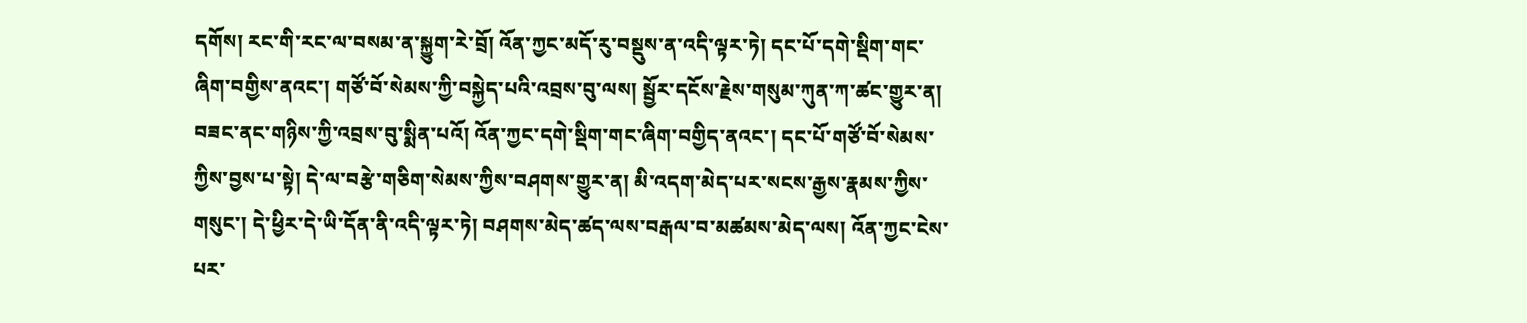དགོས། རང་གི་རང་ལ་བསམ་ན་སྐྱུག་རེ་བྲོ། འོན་ཀྱང་མདོ་རུ་བསྡུས་ན་འདི་ལྟར་ཏེ། དང་པོ་དགེ་སྡིག་གང་ཞིག་བགྱིས་ནའང་། གཙོ་བོ་སེམས་ཀྱི་བསྐྱེད་པའི་འབྲས་བུ་ལས། སྦྱོར་དངོས་རྗེས་གསུམ་ཀུན་ཀ་ཚང་གྱུར་ན། བཟང་ནང་གཉིས་ཀྱི་འབྲས་བུ་སྨིན་པའོ། འོན་ཀྱང་དགེ་སྡིག་གང་ཞིག་བགྱིད་ནའང་། དང་པོ་གཙོ་བོ་སེམས་ཀྱིས་བྱས་པ་སྟེ། དེ་ལ་བརྩེ་གཅིག་སེམས་ཀྱིས་བཤགས་གྱུར་ན། མི་འདག་མེད་པར་སངས་རྒྱས་རྣམས་ཀྱིས་གསུང་། དེ་ཕྱིར་དེ་ཡི་དོན་ནི་འདི་ལྟར་ཏེ། བཤགས་མེད་ཚད་ལས་བརྒལ་བ་མཚམས་མེད་ལས། འོན་ཀྱང་ངེས་པར་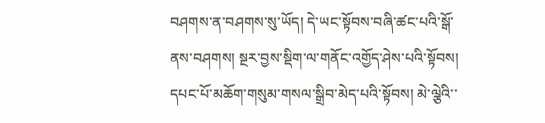བཤགས་ན་བཤགས་སུ་ཡོད། དེ་ཡང་སྟོབས་བཞི་ཚང་པའི་སྒོ་ནས་བཤགས། སྔར་བྱས་སྡིག་ལ་གནོང་འགྱོད་ཤེས་པའི་སྟོབས། དཔང་པོ་མཆོག་གསུམ་གསལ་སྒྲིབ་མེད་པའི་སྟོབས། མེ་ལྕེའི་་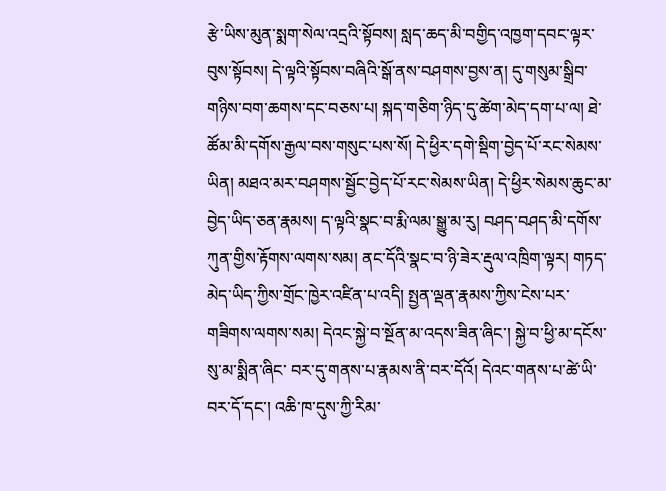རྩེ་ཡིས་མུན་སྨག་སེལ་འདྲའི་སྟོབས། སླད་ཆད་མི་བགྱིད་འཁྱག་དབང་ལྟར་བུས་སྟོབས། དེ་ལྟའི་སྟོབས་བཞིའི་སྒོ་ནས་བཤགས་བྱས་ན། དུ་གསུམ་སྒྲིབ་གཉིས་བག་ཆགས་དང་བཅས་པ། སྐད་གཅིག་ཉིད་དུ་ཚེག་མེད་དག་པ་ལ། ཐེ་ཚོམ་མི་དགོས་རྒྱལ་བས་གསུང་པས་སོ། དེ་ཕྱིར་དགེ་སྡིག་བྱེད་པོ་རང་སེམས་ཡིན། མཐའ་མར་བཤགས་སྦྱོང་བྱེད་པོ་རང་སེམས་ཡིན། དེ་ཕྱིར་སེམས་ཆུང་མ་བྱེད་ཡིད་ཅན་རྣམས། ད་ལྟའི་སྣང་བ་རྨི་ལམ་སྒྱུ་མ་རུ། བཤད་བཤད་མི་དགོས་ཀུན་གྱིས་རྟོགས་ལགས་སམ། ནང་དོའི་སྣང་བ་ཉི་ཟེར་རྡུལ་འཁྲིག་ལྟར། གཏད་མེད་ཡིད་ཀྱིས་གྲོང་ཁྱེར་འཛིན་པ་འདི། སྤྱན་ལྡན་རྣམས་ཀྱིས་ངེས་པར་གཟིགས་ལགས་སམ། དེའང་སྐྱེ་བ་སྔོན་མ་འདས་ཟིན་ཞིང་། སྐྱེ་བ་ཕྱི་མ་དངོས་སུ་མ་སྨིན་ཞིང་ བར་དུ་གནས་པ་རྣམས་ནི་བར་དོའོ། དེའང་གནས་པ་ཚེ་ཡི་བར་དོ་དང་། འཆི་ཁ་དུས་ཀྱི་རིམ་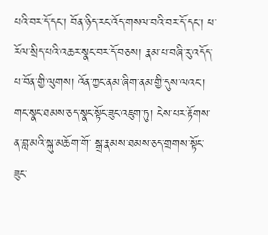པའི་བར་དོ་དང་། བོན་ཉིད་རང་འོད་གསལ་བའི་བར་དོ་དང་། ཕ་རོལ་སྲིད་པའི་འཆར་སྣང་བར་དོ་བཅས། རྣམ་པ་བཞི་རུ་འདོད་པ་བོན་གྱི་ལུགས། འོན་ཀྱང་ནམ་ཞིག་ནམ་གྱི་དུས་ལའང་། གང་སྣང་ཐམས་ཅད་སྣང་སྟོང་ཟུང་འཇུག་ཏུ། ངེས་པར་རྟོགས་ན་བླ་མའི་སྐུ་མཆོག་གོ་ སྒྲ་རྣམས་ཐམས་ཅད་གྲགས་སྟོང་ཟུང་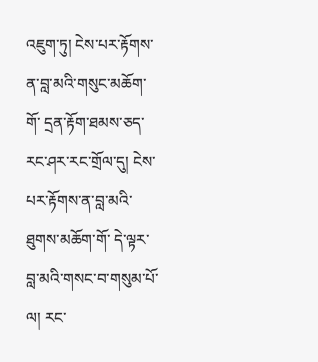འཇུག་ཏུ། ངེས་པར་རྟོགས་ན་བླ་མའི་གསུང་མཆོག་གོ་ དྲན་རྟོག་ཐམས་ཅད་རང་ཤར་རང་གྲོལ་དུ། ངེས་པར་རྟོགས་ན་བླ་མའི་ཐུགས་མཆོག་གོ་ དེ་ལྟར་བླ་མའི་གསང་བ་གསུམ་པོ་ལ། རང་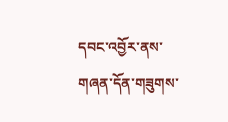དབང་འབྱོར་ནས་གཞན་དོན་གཟུགས་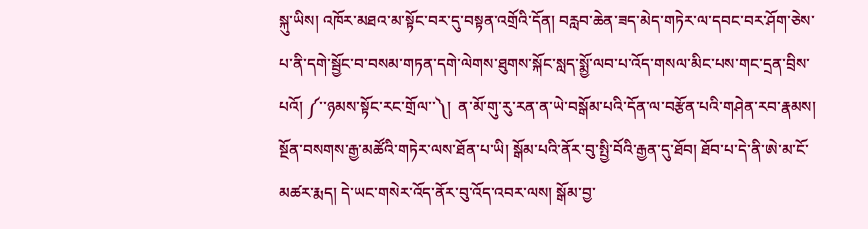སྐུ་ཡིས། འཁོར་མཐའ་མ་སྟོང་བར་དུ་བསྟན་འགྲོའི་དོན། བརླབ་ཆེན་ཟད་མེད་གཏེར་ལ་དབང་བར་ཤོག་ཅེས་པ་ནི་དགེ་སྦྱོང་བ་བསམ་གཏན་དགེ་ལེགས་ཐུགས་སྐོང་སླད་སྨྱོ་ལབ་པ་འོད་གསལ་མིང་པས་གང་དྲན་བྲིས་པའོ། ༼་་ཉམས་སྟོང་རང་གྲོལ་་༽།  ན་མོ་གུ་རུ་རན་ན་ཡེ་བསྒོམ་པའི་དོན་ལ་བརྩོན་པའི་གཤེན་རབ་རྣམས། སྔོན་བསགས་རྒྱ་མཚོའི་གཏེར་ལས་ཐོན་པ་ཡི། སྒོམ་པའི་ནོར་བུ་སྤྱི་བོའི་རྒྱན་དུ་ཐོབ། ཐོབ་པ་དེ་ནི་ཨེ་མ་ངོ་མཚར་རྨད། དེ་ཡང་གསེར་འོད་ནོར་བུ་འོད་འབར་ལས། སྒོམ་བྱ་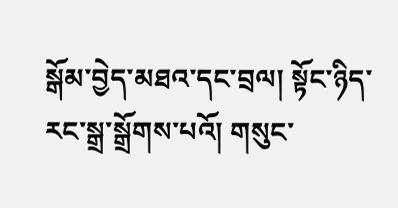སྒོམ་བྱེད་མཐའ་དང་བྲལ། སྟོང་ཉིད་རང་སྒྲ་སྒྲོགས་པའོ། གསུང་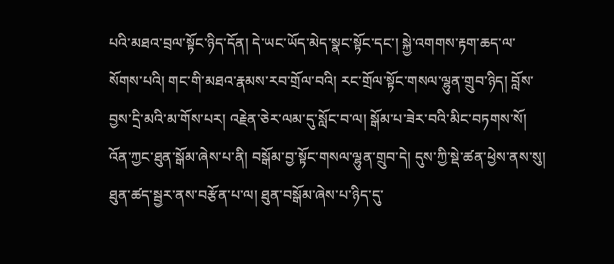པའི་མཐའ་བྲལ་སྟོང་ཉིད་དོན། དེ་ཡང་ཡོད་མེད་སྣང་སྟོང་དང་། སྐྱེ་འགགས་རྟག་ཆད་ལ་སོགས་པའི། གང་གི་མཐའ་རྣམས་རབ་གྲོལ་བའི། རང་གྲོལ་སྟོང་གསལ་ལྷུན་གྲུབ་ཉིད། བློས་བྱས་དྲི་མའི་མ་གོས་པར། འརྗེན་ཅེར་ལམ་དུ་སློང་བ་ལ། སྒོམ་པ་ཟེར་བའི་མིང་བཏགས་སོ། འོན་ཀྱང་ཐུན་སྒོམ་ཞེས་པ་ནི། བསྒོམ་བྱ་སྟོང་གསལ་ལྷུན་གྲུབ་དེ། དུས་ཀྱི་སྡེ་ཚན་ཕྱེས་ནས་སུ། ཐུན་ཚད་སྦྱར་ནས་བརྩོན་པ་ལ། ཐུན་བསྒོམ་ཞེས་པ་ཉིད་དུ་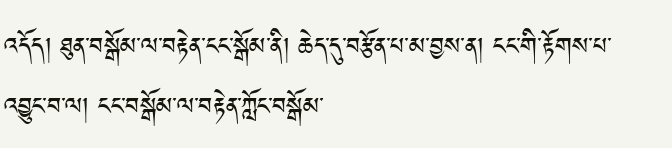འདོད། ཐུན་བསྒོམ་ལ་བརྟེན་ངང་སྒོམ་ནི། ཆེད་དུ་བརྩོན་པ་མ་བྱས་ན། ངང་གི་རྟོགས་པ་འབྱུང་བ་ལ། ངང་བསྒོམ་ལ་བརྟེན་ཀློང་བསྒོམ་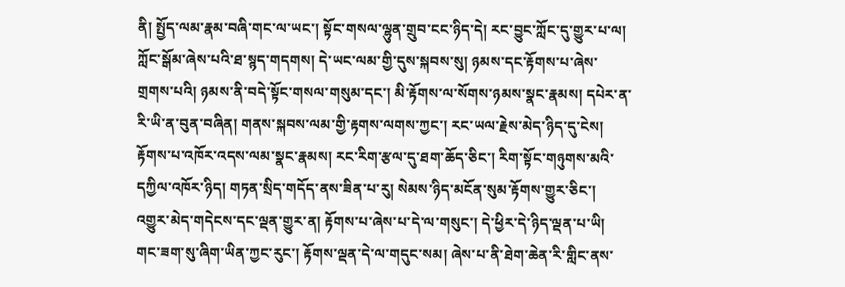ནི། སྤྱོད་ལམ་རྣམ་བཞི་གང་ལ་ཡང་། སྟོང་གསལ་ལྷུན་གྲུབ་ངང་ཉིད་དེ། རང་བྱུང་ཀློང་དུ་གྱུར་པ་ལ། ཀློང་སྒོམ་ཞེས་པའི་ཐ་སྙད་གདགས། དེ་ཡང་ལམ་གྱི་དུས་སྐབས་སུ། ཉམས་དང་རྟོགས་པ་ཞེས་གྲགས་པའི། ཉམས་ནི་བདེ་སྟོང་གསལ་གསུམ་དང་། མི་རྟོགས་ལ་སོགས་ཉམས་སྣང་རྣམས། དཔེར་ན་རི་ཡི་ན་བུན་བཞིན། གནས་སྐབས་ལམ་གྱི་རྟགས་ལགས་ཀྱང་། རང་ཡལ་རྗེས་མེད་ཉིད་དུ་ངེས། རྟོགས་པ་འཁོར་འདས་ལམ་སྣང་རྣམས། རང་རིག་རྩལ་དུ་ཐག་ཆོད་ཅིང་། རིག་སྟོང་གཉུགས་མའི་དཀྱིལ་འཁོར་ཉིད། གཏན་སྲིད་གདོད་ནས་ཟིན་པ་རུ། སེམས་ཉིད་མངོན་སུམ་རྟོགས་གྱུར་ཅིང་། འགྱུར་མེད་གདེངས་དང་ལྡན་གྱུར་ན། རྟོགས་པ་ཞེས་པ་དེ་ལ་གསུང་། དེ་ཕྱིར་དེ་ཉིད་ལྡན་པ་ཡི། གང་ཟག་སུ་ཞིག་ཡིན་ཀྱང་རུང་། རྟོགས་ལྡན་དེ་ལ་གདུང་སམ། ཞེས་པ་ནི་ཐེག་ཆེན་རི་གླིང་ནས་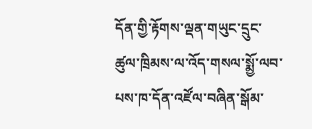དོན་གྱི་རྟོགས་ལྡན་གཡུང་དྲུང་ཚུལ་ཁྲིམས་ལ་འོད་གསལ་སྨྱོ་ལབ་པས་ཁ་དོན་འཛོལ་བཞིན་སྒོམ་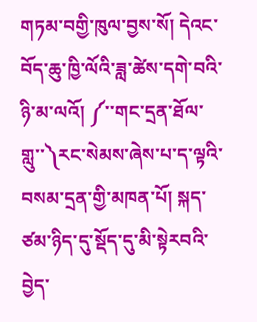གཏམ་བགྱི་ཁུལ་བྱས་སོ། དེའང་བོད་ཆུ་ཁྱི་ལོའི་ཟླ་ཚེས་དགེ་བའི་ཉི་མ་ལའོ། ༼་་གང་དྲན་ཐོལ་གླུ་་༽རང་སེམས་ཞེས་པ་ད་ལྟའི་བསམ་དྲན་གྱི་མཁན་པོ། སྐད་ཙམ་ཉིད་དུ་སྡོད་དུ་མི་སྟེརབའི་བྱེད་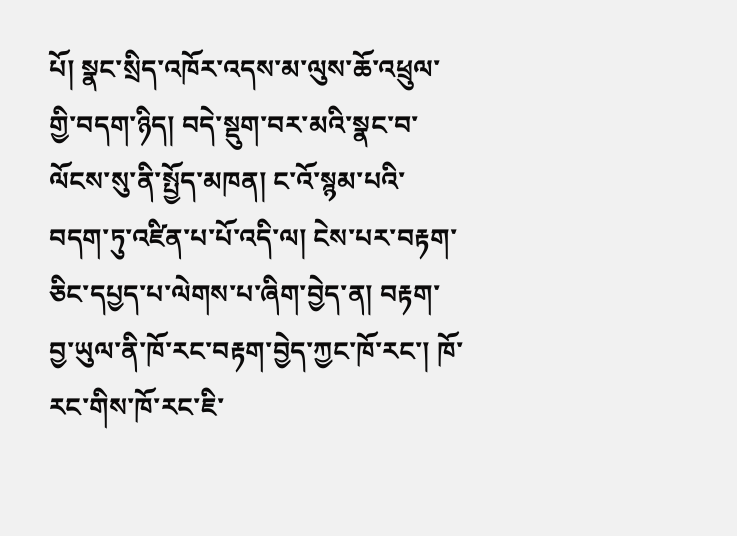པོ། སྣང་སྲིད་འཁོར་འདས་མ་ལུས་ཆོ་འཕྲུལ་གྱི་བདག་ཉིད། བདེ་སྡུག་བར་མའི་སྣང་བ་ལོངས་སུ་ནི་སྤྱོད་མཁན། ང་འོ་སྙམ་པའི་བདག་ཏུ་འཛིན་པ་པོ་འདི་ལ། ངེས་པར་བརྟག་ཅིང་དཔྱད་པ་ལེགས་པ་ཞིག་བྱེད་ན། བརྟག་བྱ་ཡུལ་ནི་ཁོ་རང་བརྟག་བྱེད་ཀྱང་ཁོ་རང་། ཁོ་རང་གིས་ཁོ་རང་ཇི་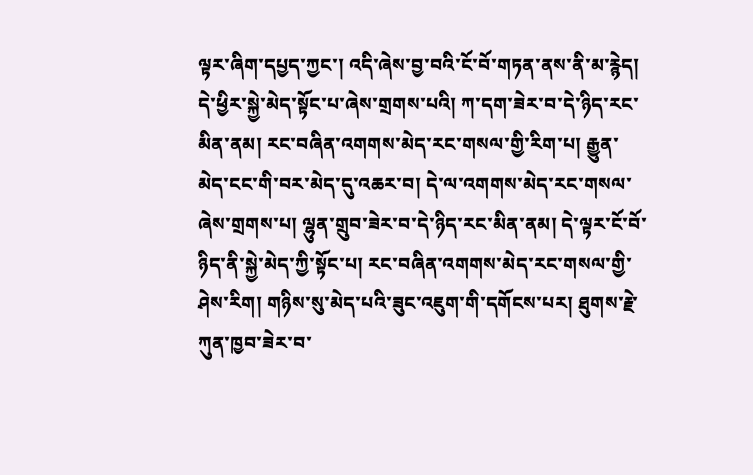ལྟར་ཞིག་དཔྱད་ཀྱང་། འདི་ཞེས་བྱ་བའི་ངོ་བོ་གཏན་ནས་ནི་མ་རྙེད། དེ་ཕྱིར་སྐྱེ་མེད་སྟོང་པ་ཞེས་གྲགས་པའི། ཀ་དག་ཟེར་བ་དེ་ཉིད་རང་མིན་ནམ། རང་བཞིན་འགགས་མེད་རང་གསལ་གྱི་རིག་པ། རྒྱུན་མེད་ངང་གི་བར་མེད་དུ་འཆར་བ། དེ་ལ་འགགས་མེད་རང་གསལ་ཞེས་གྲགས་པ། ལྷུན་གྲུབ་ཟེར་བ་དེ་ཉིད་རང་མིན་ནམ། དེ་ལྟར་ངོ་བོ་ཉིད་ནི་སྐྱེ་མེད་ཀྱི་སྟོང་པ། རང་བཞིན་འགགས་མེད་རང་གསལ་གྱི་ཤེས་རིག། གཉིས་སུ་མེད་པའི་ཟུང་འཇུག་གི་དགོངས་པར། ཐུགས་རྗེ་ཀུན་ཁྱབ་ཟེར་བ་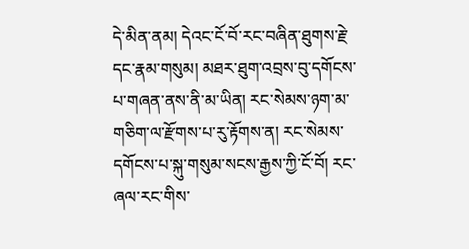དེ་མིན་ནམ། དེའང་ངོ་བོ་རང་བཞིན་ཐུགས་རྗེ་དང་རྣམ་གསུམ། མཐར་ཐུག་འབྲས་བུ་དགོངས་པ་གཞན་ནས་ནི་མ་ཡིན། རང་སེམས་ཉག་མ་གཅིག་ལ་རྫོགས་པ་རུ་རྟོགས་ན། རང་སེམས་དགོངས་པ་སྐུ་གསུམ་སངས་རྒྱས་ཀྱི་ངོ་བོ། རང་ཞལ་རང་གིས་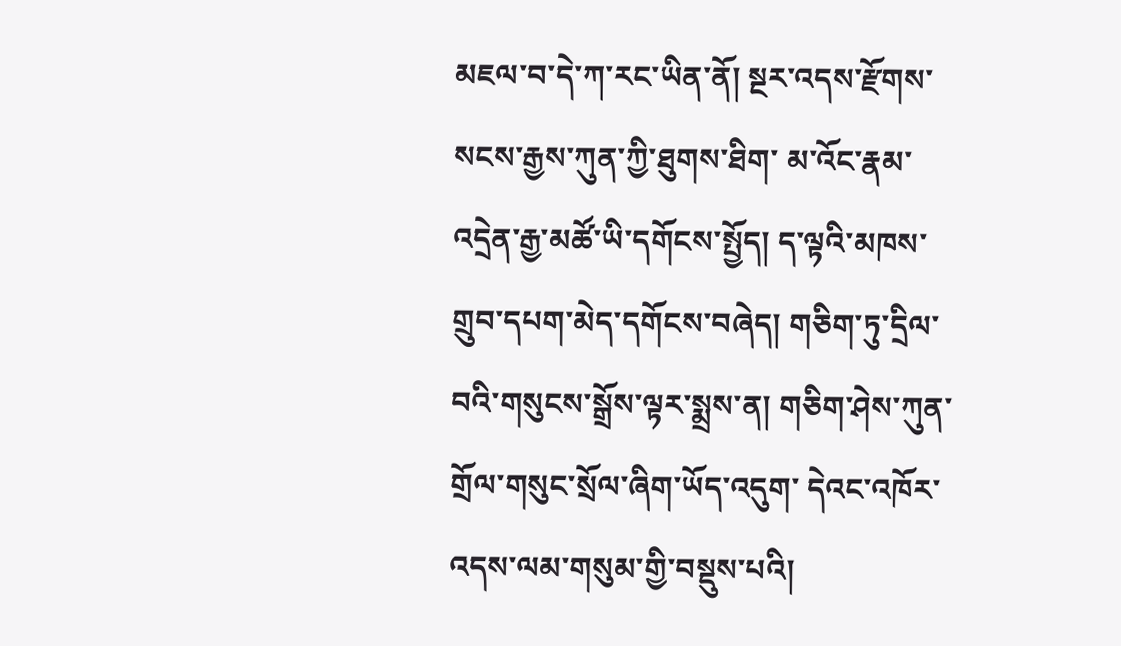མཇལ་བ་དེ་ཀ་རང་ཡིན་ནོ། སྔར་འདས་རྫོགས་སངས་རྒྱས་ཀུན་ཀྱི་ཐུགས་ཐིག་ མ་འོང་རྣམ་འདྲེན་རྒྱ་མཚོ་ཡི་དགོངས་སྤྱོད། ད་ལྟའི་མཁས་གྲུབ་དཔག་མེད་དགོངས་བཞེད། གཅིག་ཏུ་དྲིལ་བའི་གསུངས་སྒྲོས་ལྟར་སྨྲས་ན། གཅིག་ཤེས་ཀུན་གྲོལ་གསུང་སྲོལ་ཞིག་ཡོད་འདུག་ དེའང་འཁོར་འདས་ལམ་གསུམ་གྱི་བསྡུས་པའི།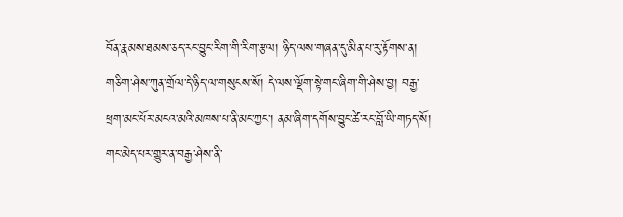བོན་རྣམས་ཐམས་ཅད་རང་བྱུང་རིག་གི་རིག་རྩལ། ཉིད་ལས་གཞན་དུ་མིན་པ་རུ་རྟོགས་ན། གཅིག་ཤེས་ཀུན་གྲོལ་དེ་ཉིད་ལ་གསུངས་སོ། དེ་ལས་ལྡོག་སྟེ་གང་ཞིག་གི་ཤེས་བྱ། བརྒྱ་ཕྲག་མང་པོར་མངའ་མའི་མཁས་པ་ནི་མང་ཀྱང་། ནམ་ཞིག་དགོས་བྱུང་ཚེ་རང་བློ་ཡི་གཏད་སོ། གང་མེད་པར་གྱུར་ན་བརྒྱ་ཤེས་ནི་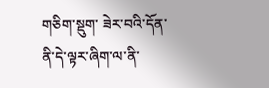གཅིག་སྡུག་ ཟེར་བའི་དོན་ནི་དེ་ལྟར་ཞིག་ལ་ནི་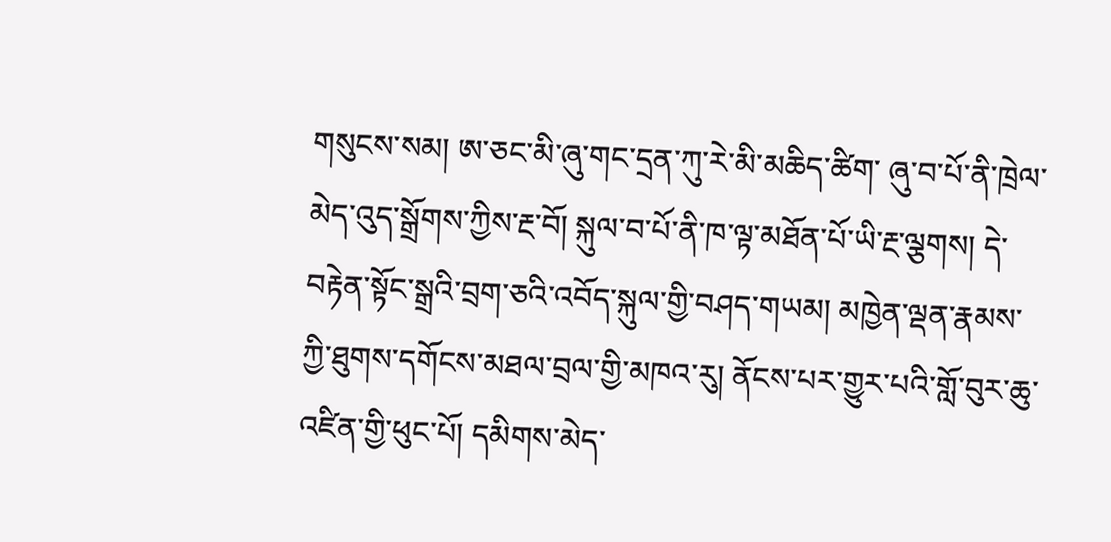གསུངས་སམ། ཨ་ཅང་མི་ཞུ་གང་དྲན་ཀུ་རེ་མི་མཆིད་ཚིག་ ཞུ་བ་པོ་ནི་ཁྲེལ་མེད་འུད་སྒྲོགས་ཀྱིས་རྔ་བོ། སྐུལ་བ་པོ་ནི་ཁ་ལྟ་མཐོན་པོ་ཡི་རྔ་ལྕགས། དེ་བརྟེན་སྟོང་སྒྲའི་བྲག་ཅའི་འབོད་སྐུལ་གྱི་བཤད་གཡམ། མཁྱེན་ལྡན་རྣམས་ཀྱི་ཐུགས་དགོངས་མཐལ་བྲལ་གྱི་མཁའ་རུ། ནོངས་པར་གྱུར་པའི་གློ་བུར་ཆུ་འཛིན་གྱི་ཕུང་པོ། དམིགས་མེད་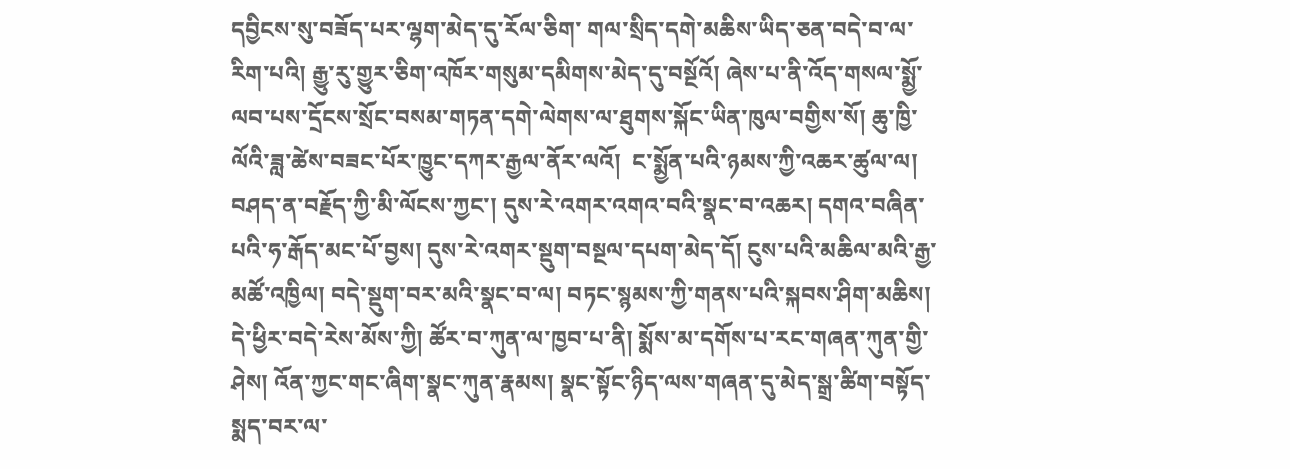དབྱིངས་སུ་བཟོད་པར་ལྷག་མེད་དུ་རོལ་ཅིག་ གལ་སྲིད་དགེ་མཆིས་ཡིད་ཅན་བདེ་བ་ལ་རིག་པའི། རྒྱུ་རུ་གྱུར་ཅིག་འཁོར་གསུམ་དམིགས་མེད་དུ་བསྔོའོ། ཞེས་པ་ནི་འོད་གསལ་སྨྱོ་ལབ་པས་དྲོངས་སྲོང་བསམ་གཏན་དགེ་ལེགས་ལ་ཐུགས་སྐོང་ཡིན་ཁུལ་བགྱིས་སོ། ཆུ་ཁྱི་ལོའི་ཟླ་ཚེས་བཟང་པོར་ཁྱུང་དཀར་རྒྱལ་ནོར་ལའོ།  ང་སྨྱོན་པའི་ཉམས་ཀྱི་འཆར་ཚུལ་ལ། བཤད་ན་བརྗོད་ཀྱི་མི་ལོངས་ཀྱང་། དུས་རེ་འགར་འགའ་བའི་སྣང་བ་འཆར། དགའ་བཞིན་པའི་ཧ་རྒོད་མང་པོ་བྱས། དུས་རེ་འགར་སྡུག་བསྔལ་དཔག་མེད་དོ། ངུས་པའི་མཆིལ་མའི་རྒྱ་མཚོ་འཁྱིལ། བདེ་སྡུག་བར་མའི་སྣང་བ་ལ། བཏང་སྙམས་ཀྱི་གནས་པའི་སྐབས་ཤིག་མཆིས། དེ་ཕྱིར་བདེ་རེས་མོས་ཀྱི། ཚོར་བ་ཀུན་ལ་ཁྱབ་པ་ནི། སྨོས་མ་དགོས་པ་རང་གཞན་ཀུན་གྱི་ཤེས། འོན་ཀྱང་གང་ཞིག་སྣང་ཀུན་རྣམས། སྣང་སྟོང་ཉིད་ལས་གཞན་དུ་མེད་སྒྲ་ཚིག་བསྟོད་སྨད་བར་ལ་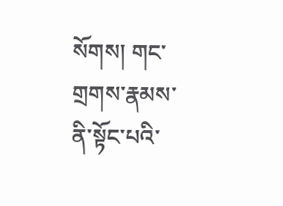སོགས། གང་གྲགས་རྣམས་ནི་སྟོང་པའི་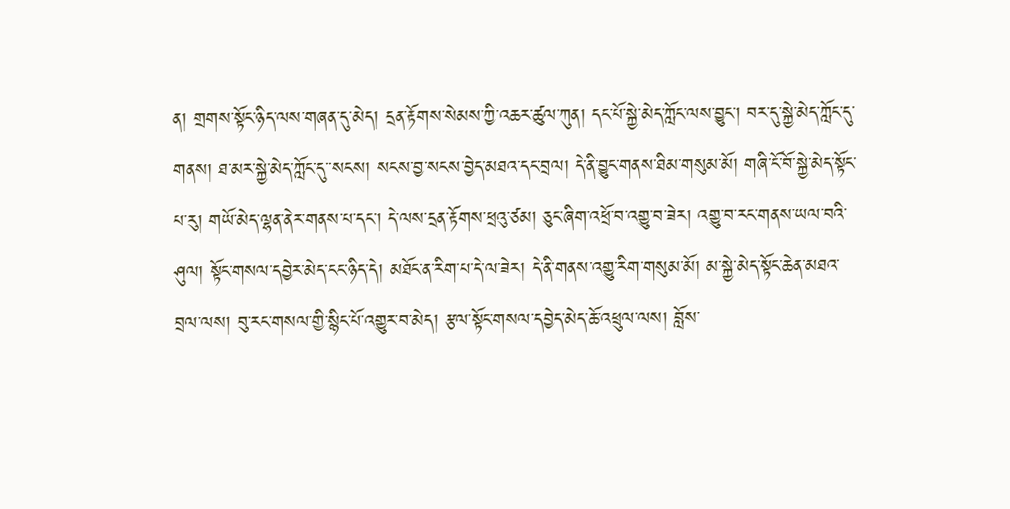ན། གྲགས་སྟོང་ཉིད་ལས་གཞན་དུ་མེད། དྲན་རྟོགས་སེམས་ཀྱི་འཆར་ཚུལ་ཀུན། དང་པོ་སྐྱེ་མེད་ཀློང་ལས་བྱུང་། བར་དུ་སྐྱེ་མེད་ཀློང་དུ་གནས། ཐ་མར་སྐྱེ་མེད་ཀློང་དུ་་སངས། སངས་བྱ་སངས་བྱེད་མཐའ་དང་བྲལ། དེ་ནི་བྱུང་གནས་ཐིམ་གསུམ་མོ། གཞི་ངོ་བོ་སྐྱེ་མེད་སྟོང་པ་རུ། གཡོ་མེད་ལྷན་ནེར་གནས་པ་དང་། དེ་ལས་དྲན་རྟོགས་ཕྲའུ་ཙམ། ཅུང་ཞིག་འཕྲོ་བ་འགྱུ་བ་ཟེར། འགྱུ་བ་རང་གནས་ཡལ་བའི་ཤུལ། སྟོང་གསལ་དབྱེར་མེད་ངང་ཉིད་དེ། མཐོང་ན་རིག་པ་དེ་ལ་ཟེར། དེ་ནི་གནས་འགྱུ་རིག་གསུམ་མོ། མ་སྐྱེ་མེད་སྟོང་ཆེན་མཐའ་བྲལ་ལས། བུ་རང་གསལ་གྱི་སྙིང་པོ་འགྱུར་བ་མེད། རྩལ་སྟོང་གསལ་དབྱེད་མེད་ཆོ་འཕྲུལ་ལས། བློས་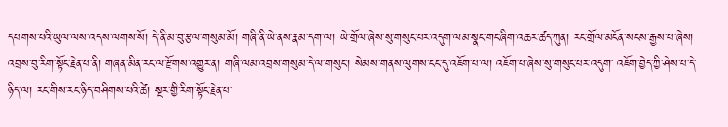དཔགས་པའི་ཡུལ་ལས་འདས་ལགས་སོ། དེ་ནི་མ་བུ་རྩལ་གསུམ་མོ། གཞི་ནི་ཡེ་ནས་རྣམ་དག་ལ། ཡེ་གྲོལ་ཞེས་སུ་གསུང་པར་འདུག་ལམ་སྣང་གང་ཞིག་འཆར་ཚད་ཀུན། རང་གྲོལ་མངོན་སངས་རྒྱས་པ་ཞེས། འབྲས་བུ་རིག་སྟོང་རྗེན་པ་ནི། གཞན་མིན་རང་ལ་རྫོགས་འགྱུར་ན། གཞི་ལམ་འབྲས་གསུམ་དེ་ལ་གསུང་། སེམས་གནས་ལུགས་ངང་དུ་འཇོག་པ་ལ། འཇོག་པ་ཞེས་སུ་གསུང་པར་འདུག་ འཇོག་བྱེད་ཀྱི་ཤེས་པ་དེ་ཉིད་ལ། རང་གིས་རང་ཉིད་བཤིགས་པའི་ཚེ། སྔར་གྱི་རིག་སྟོང་རྗེན་པ་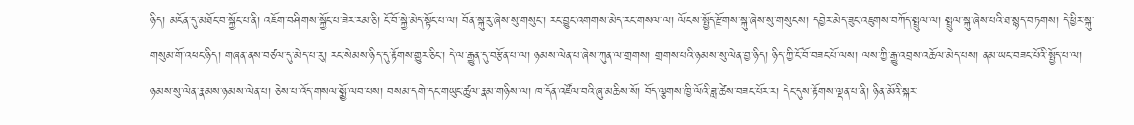ཉིད། མངོན་དུ་མཐོང་བ་སྐྱོང་པ་ནི། འཇོག་བཤིགས་སྐྱོང་པ་ཟེར་རམ་ཅི། ངོ་བོ་སྐྱེ་མེད་སྟོང་པ་ལ། བོན་སྐུ་རུ་ཞེས་སུ་གསུང་། རང་བྱུང་འགགས་མེད་རང་གསལ་ལ། ལོངས་སྤྱོད་རྫོགས་སྐུ་ཞེས་སུ་གསུངས། དབྱེར་མེད་ཟུང་འཇུགས་བཀོད་སྤྲུལ་ལ། སྤྲུལ་སྐུ་ཞེས་པའི་ཐ་སྙད་བཏགས། དེ་ཕྱིར་སྐུ་གསུམ་གོ་འཕང་ཉིད། གཞན་ནས་བཙལ་དུ་མེད་པ་རུ། རང་སེམས་ཉིད་དུ་རྟོགས་གྱུར་ཅིང་། དེ་ལ་རྒྱུན་དུ་བརྩོན་པ་ལ། ཉམས་ལེན་པ་ཞེས་ཀུན་ལ་གྲགས། གྲགས་པའི་ཉམས་སུ་ལེན་བྱ་ཉིད། ཉིད་ཀྱི་ངོ་བོ་བཟང་པོ་ལས། ལས་ཀྱི་རྒྱུ་འབྲས་འཆོལ་མེད་པས། ནམ་ཡང་བཟང་པོའི་སྤྱོད་པ་ལ། ཉམས་སུ་ལེན་རྣམས་ཉམས་ལེན་པ། ཅེས་པ་འོད་གསལ་སྨྱོ་ལབ་པས། བསམ་དགེ་དང་གཡུང་ཚུལ་རྣམ་གཉིས་ལ། ཁ་དོན་འཛོལ་བའི་ཞུ་མཆིས་སོ། བོད་ལྕགས་ཁྱི་ལོའི་ཟླ་ཚེས་བཟང་པོར་ར། དེང་དུས་རྟོགས་ལྡན་པ་ནི། ཉིན་མོའི་སྐར་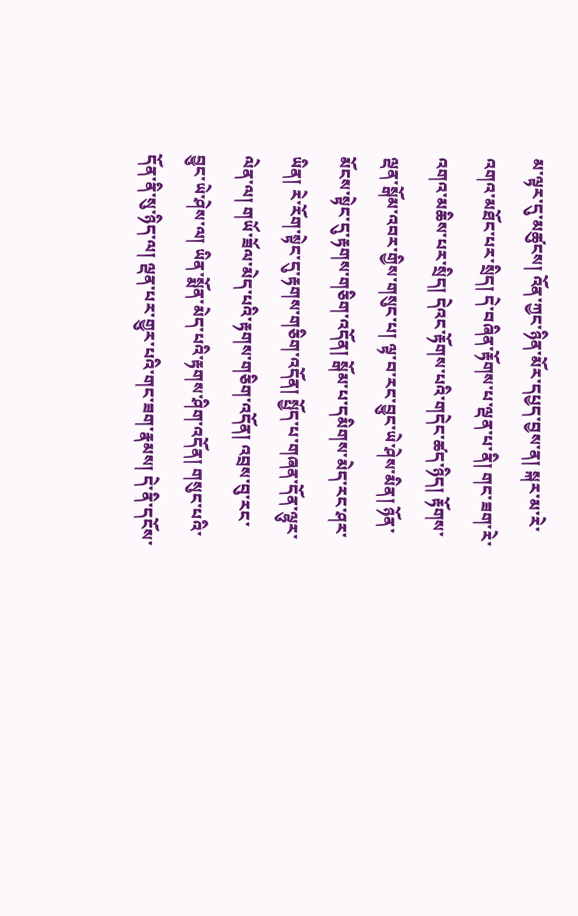མ་ལྟར་དུ་མཚུངས། འོན་ཀྱང་ཉིན་མོར་དཔྱད་བྱས་ན། སྐར་མ་རེ་འགའ་མཐོང་པར་སྲིད། དེ་བཞིན་རྟོགས་པ་ལྡན་པ་ནི། གང་ཟག་རེ་འགའ་མཆིས་པར་སྲིད། དེའང་རྟོགས་པའི་གདེང་ཚད་ཉིད། རྟོགས་ལྡན་སྒོམ་འབར་གྱིས་གསུང་པ། ལྟ་བ་རང་བྱུང་ཡེ་ཤེས་མིན། ཉོན་མོངས་སྟེང་དུ་རྟགས་གཅིག་འདོན། སྒོམ་པ་དམིགས་མེད་རང་ཤར་ཡིན། རེ་རོག་སྟེང་དུ་རྟགས་གཅིག་འདོན། སྤྱོད་པ་གཞན་དོན་ལྷུར་ལེན་ལ། གཡོ་ཟོལ་མེད་པའི་རྟགས་གཅིག་འདོན། འབྲས་བུ་རང་བྱུང་ཡེ་ཤེས་ལ། ཡིན་སྨོན་མེད་པའི་རྟགས་ཤིག་འདོན། གསུང་པའི་དོན་ནི་སུ་ཉིད་ལ། ལྡན་པར་གྱུར་པའི་གང་ཟག་རྣམས། དེ་ནི་དངོས་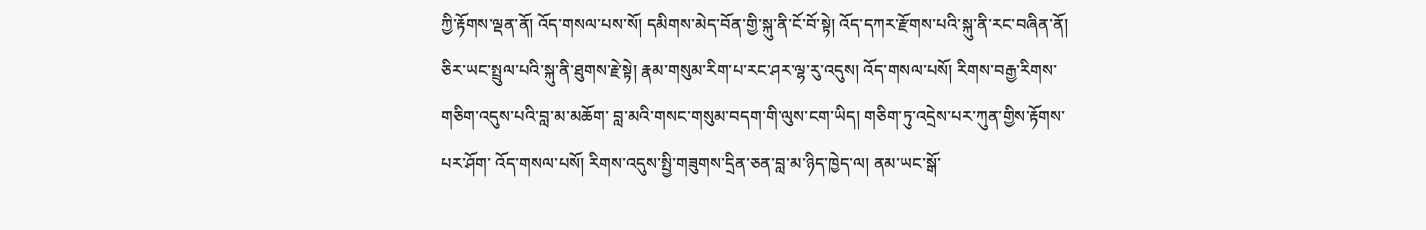ཀྱི་རྟོགས་ལྡན་ནོ། འོད་གསལ་པས་སོ། དམིགས་མེད་བོན་གྱི་སྐུ་ནི་ངོ་བོ་སྟེ། འོད་དཀར་རྫོགས་པའི་སྐུ་ནི་རང་བཞིན་ནོ། ཅིར་ཡང་སྤྲུལ་པའི་སྐུ་ནི་ཐུགས་རྗེ་སྟེ། རྣམ་གསུམ་རིག་པ་རང་ཤར་ལྷ་རུ་འདུས། འོད་གསལ་པསོ། རིགས་བརྒྱ་རིགས་གཅིག་འདུས་པའི་བླ་མ་མཆོག་ བླ་མའི་གསང་གསུམ་བདག་གི་ལུས་ངག་ཡིད། གཅིག་ཏུ་འདྲེས་པར་ཀུན་གྱིས་རྟོགས་པར་ཤོག་ འོད་གསལ་པསོ། རིགས་འདུས་སྤྱི་གཟུགས་དྲིན་ཅན་བླ་མ་ཉིད་ཁྱེད་ལ། ནམ་ཡང་སྒོ་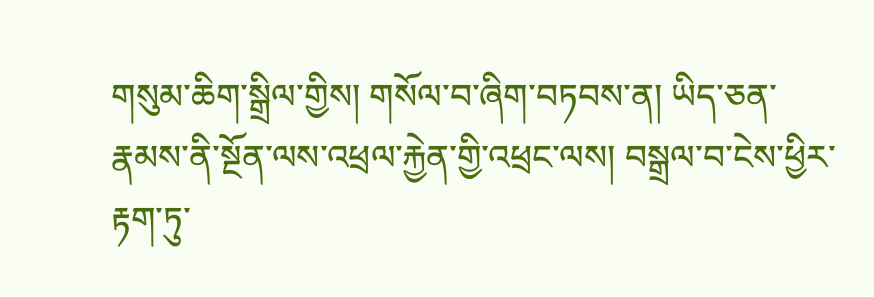གསུམ་ཆིག་སྒྲིལ་གྱིས། གསོལ་བ་ཞིག་བཏབས་ན། ཡིད་ཅན་རྣམས་ནི་སྔོན་ལས་འཕྲལ་རྐྱེན་གྱི་འཕྲང་ལས། བསྒྲལ་བ་ངེས་ཕྱིར་རྟག་ཏུ་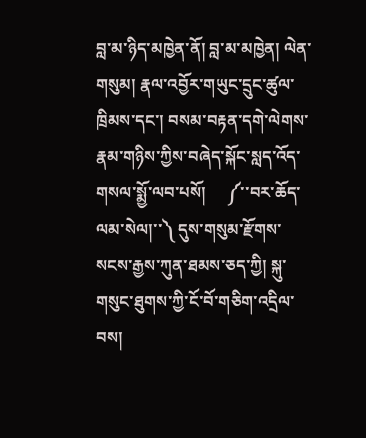བླ་མ་ཉིད་མཁྱེན་ནོ། བླ་མ་མཁྱེན། ལེན་གསུམ། རྣལ་འབྱོར་གཡུང་དྲུང་ཚུལ་ཁྲིམས་དང་། བསམ་བརྟན་དགེ་ལེགས་རྣམ་གཉིས་ཀྱིས་བཞེད་སྐོང་སླད་འོད་གསལ་སྨྱོ་ལབ་པསོ།     ༼་་བར་ཆོད་ལམ་སེལ།་་༽ དུས་གསུམ་རྫོགས་སངས་རྒྱས་ཀུན་ཐམས་ཅད་ཀྱི། སྐུ་གསུང་ཐུགས་ཀྱི་ངོ་བོ་གཅིག་འདྲིལ་བས།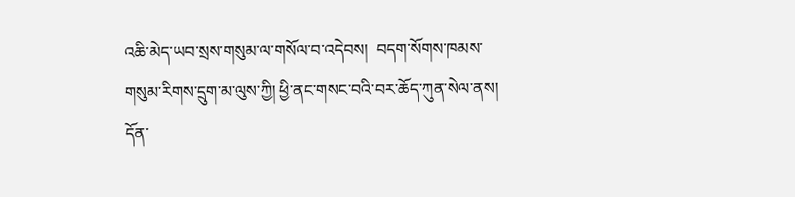འཆི་མེད་ཡབ་སྲས་གསུམ་ལ་གསོལ་བ་འདེབས།  བདག་སོགས་ཁམས་གསུམ་རིགས་དྲུག་མ་ལུས་ཀྱི། ཕྱི་ནང་གསང་བའི་བར་ཆོད་ཀུན་སེལ་ནས། དོན་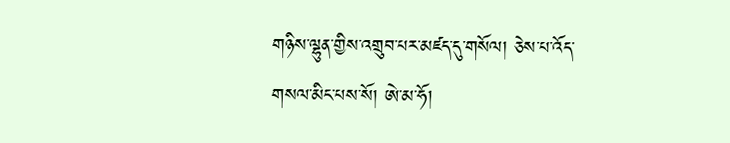གཉིས་ལྷུན་གྱིས་འགྲུབ་པར་མཛད་དུ་གསོལ། ཅེས་པ་འོད་གསལ་མིང་པས་སོ། ཨེ་མ་ཧོ།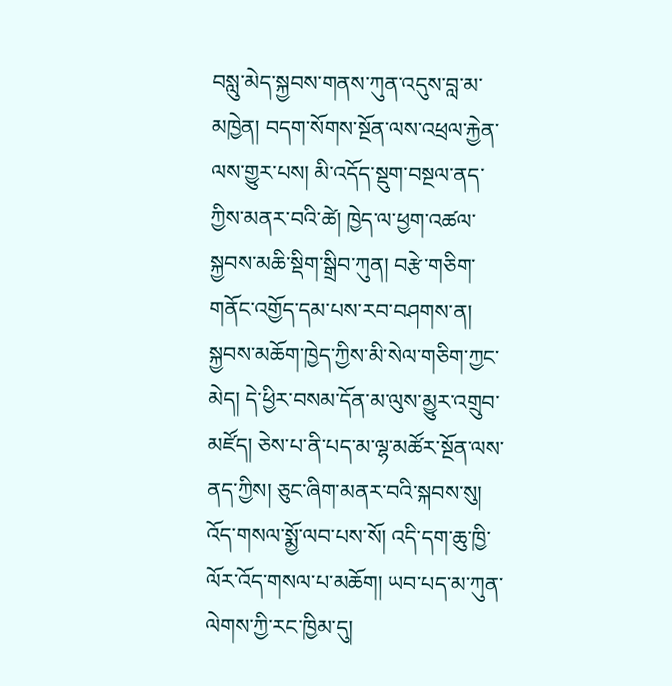བསླུ་མེད་སྐྱབས་གནས་ཀུན་འདུས་བླ་མ་མཁྱེན། བདག་སོགས་སྔོན་ལས་འཕྲལ་རྐྱེན་ལས་གྱུར་པས། མི་འདོད་སྡུག་བསྔལ་ནད་ཀྱིས་མནར་བའི་ཚེ། ཁྱེད་ལ་ཕྱག་འཚལ་སྐྱབས་མཆི་སྡིག་སྒྲིབ་ཀུན། བརྩེ་གཅིག་གནོང་འགྱོད་དམ་པས་རབ་བཤགས་ན། སྐྱབས་མཆོག་ཁྱེད་ཀྱིས་མི་སེལ་གཅིག་ཀྱང་མེད། དེ་ཕྱིར་བསམ་དོན་མ་ལུས་མྱུར་འགྲུབ་མཛོད། ཅེས་པ་ནི་པད་མ་ལྷ་མཚོར་སྔོན་ལས་ནད་ཀྱིས། ཅུང་ཞིག་མནར་བའི་སྐབས་སུ། འོད་གསལ་སྨྱོ་ལབ་པས་སོ། འདི་དག་ཆུ་ཁྱི་ལོར་འོད་གསལ་པ་མཆོག། ཡབ་པད་མ་ཀུན་ལེགས་ཀྱི་རང་ཁྱིམ་དུ།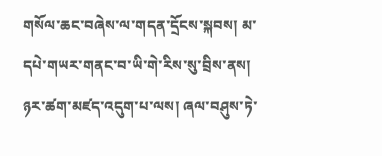གསོལ་ཆང་བཞེས་ལ་གདན་དྲོངས་སྐབས། མ་དཔེ་གཡར་གནང་བ་ཡི་གེ་རིས་སུ་བྲིས་ནས། ཉར་ཚག་མཛད་འདུག་པ་ལས། ཞལ་བཤུས་ཏེ་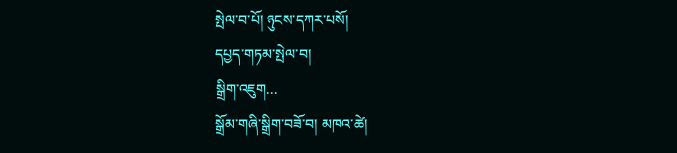སྤེལ་བ་པོ། ཉུངས་དཀར་པསོ།
དཔྱད་གཏམ་སྤེལ་བ།
སྒྲིག་འཇུག...
སྒྲོམ་གཞི་སྒྲིག་བཟོ་བ། མཁའ་ཚེ།